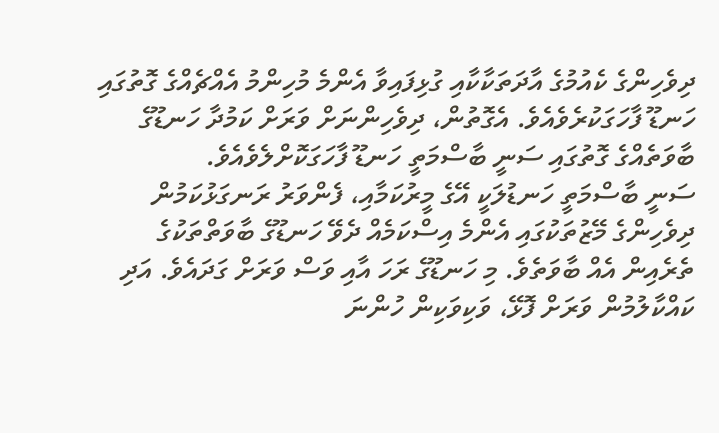ދިވެހިންގެ ކެއުމުގެ އާދަތަކާކާއި ގުޅިފައިވާ އެންމެ މުހިންމު އެއްޗެއްގެ ގޮތުގައި ހަނޑޫ ފާހަގަކުރެވެއެވެ. އެގޮތުން، ދިވެހިންނަށް ވަރަށް ކަމުދާ ހަނޑޫގެ ބާވަތެއްގެ ގޮތުގައި ސަނީ ބާސްމަތީ ހަނޑޫ ފާހަގަކޮށްލެވެއެވެ.
ސަނީ ބާސްމަތީ ހަނޑުލަކީ އޭގެ މީރުކަމާއި، ފެންވަރު ރަނގަޅުކަމުން ދިވެހިންގެ މޭޒުތަކުގައި އެންމެ އިސްކަމެއް ދެވޭ ހަނޑޫގެ ބާވަތްތަކުގެ ތެރެއިން އެއް ބާވަތެވެ. މި ހަނޑޫގެ ރަހަ އާއި ވަސް ވަރަށް ގަދައެވެ. އަދި ކައްކާލުމުން ވަރަށް ފޮޅޭ، ވަކިވަކިން ހުންނަ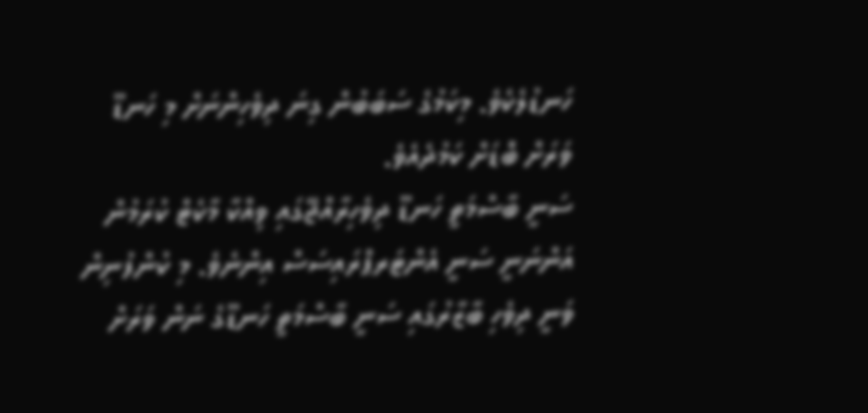ހަނޑުލެކެވެ. މިކަމުގެ ސަބަބުން ގިނަ ދިވެހިންނަށް މި ހަނޑޫ ވަރަށް ބޮޑަށް ކަމުދެއެވެ.
ސަނީ ބާސްމަތީ ހަނޑޫ ދިވެހިރާއްޖޭގައި ވިއްކާ މާކެޓް ކުރަމުން އަންނަނީ ސަނީ އެންޓަރޕްރައިސަސް އިންނެވެ. މި ކުންފުނިން ވަނީ ދިވެހި ބާޒާރުގައި ސަނީ ބާސްމަތީ ހަނޑޫގެ ނަން ވަރަށް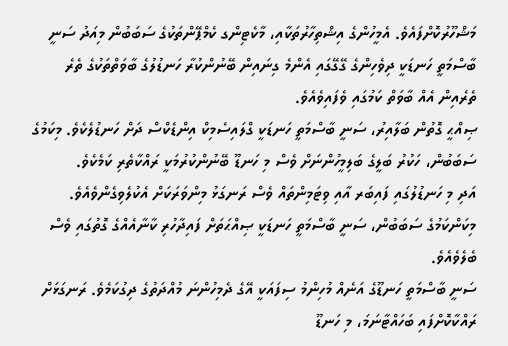މަޝްހޫރުކޮށްފައެވެ. އެމީހުންގެ އިޝްތިހާރުތަކާއި، މާކެޓިންގ ކެމްޕޭންތަކުގެ ސަބަބުން މިއަދު ސަނީ ބާސްމަތީ ހަނޑަކީ ދިވެހިންގެ ގޭގޭގައި އެންމެ ގިނައިން ބޭނުންކުރާ ހަނޑުލުގެ ބާވަތްތަކުގެ ތެރެ ތެރެއިން އެއް ބާވަތް ކަމުގައި ވެފައިވެއެވެ.
ޞިއްޙީ ގޮތުން ބަލާއިރު، ސަނީ ބާސްމަތީ ހަނޑަކީ ގްލައިސެމިކް އިންޑެކްސް ދަށް ހަނޑުލެކެވެ. މިކަމުގެ ސަބަބުން، ހަކުރު ބަލީގެ ބަލިމީހުންނަށް ވެސް މި ހަނޑޫ ބޭނުންކުރުމަކީ ރައްކާތެރި ކަމެކެވެ.
އަދި މި ހަނޑުލުގައި ފައިބަރ އާއި ވިޓަމިންތައް ވެސް ރަނގަޅު މިންވަރަކަށް އެކުލެވިގެންވެއެވެ. މިކަންކަމުގެ ސަބަބުން، ސަނީ ބާސްމަތީ ހަނޑަކީ ޞިއްޙަތަށް ފައިދާހުރި ކާނާއެއްގެ ގޮތުގައި ވެސް ބެލެވެއެވެ.
ސަނީ ބާސްމަތީ ހަނޑޫގެ އަނެއް މުހިންމު ސިފައަކީ އޭގެ ދެމިހުންނަ މުއްދަތުގެ ދިގުކަމެވެ. ރަނގަޅަށް ރައްކާކޮށްފައި ބަހައްޓާނަމަ، މި ހަނޑޫ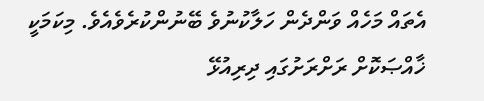އެތައް މަހެއް ވަންދެން ހަލާކުނުވެ ބޭނުންކުރެވެއެވެ. މިކަމަކީ ޚާއްޞަކޮށް ރަށްރަށުގައި ދިރިއުޅޭ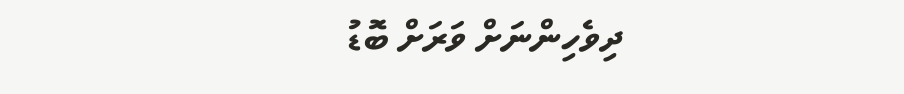ދިވެހިންނަށް ވަރަށް ބޮޑު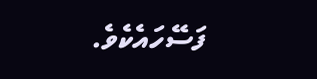ފަސޭހައެކެވެ.